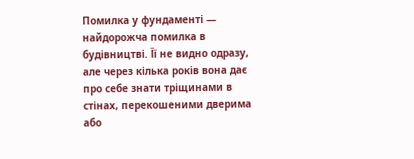Помилка у фундаменті — найдорожча помилка в будівництві. Її не видно одразу, але через кілька років вона дає про себе знати тріщинами в стінах, перекошеними дверима або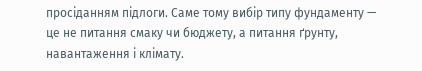просіданням підлоги. Саме тому вибір типу фундаменту — це не питання смаку чи бюджету, а питання ґрунту, навантаження і клімату.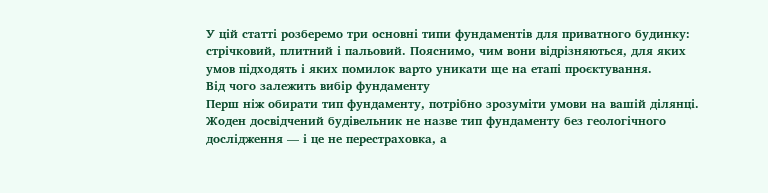У цій статті розберемо три основні типи фундаментів для приватного будинку: стрічковий, плитний і пальовий. Пояснимо, чим вони відрізняються, для яких умов підходять і яких помилок варто уникати ще на етапі проєктування.
Від чого залежить вибір фундаменту
Перш ніж обирати тип фундаменту, потрібно зрозуміти умови на вашій ділянці. Жоден досвідчений будівельник не назве тип фундаменту без геологічного дослідження — і це не перестраховка, а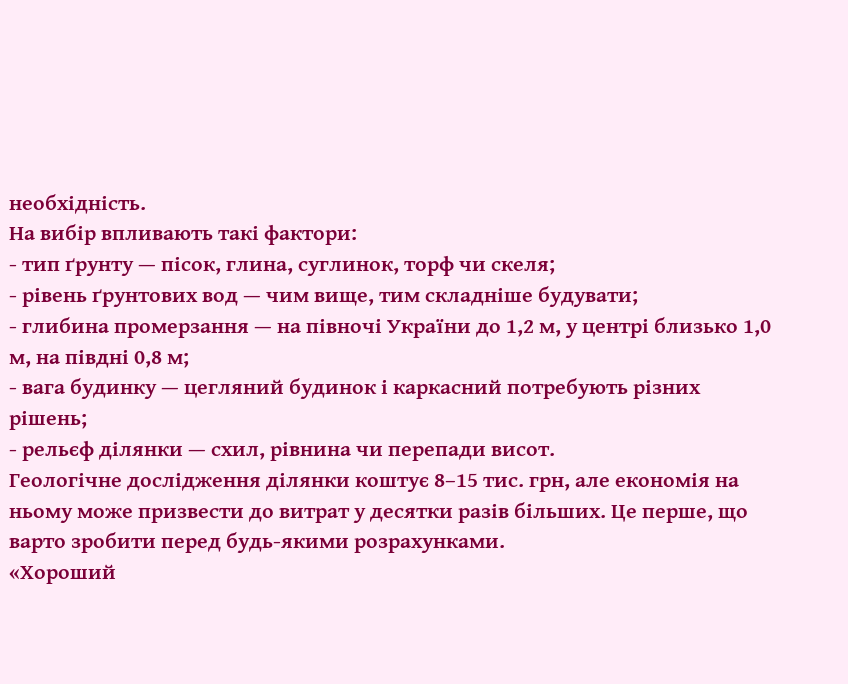необхідність.
На вибір впливають такі фактори:
- тип ґрунту — пісок, глина, суглинок, торф чи скеля;
- рівень ґрунтових вод — чим вище, тим складніше будувати;
- глибина промерзання — на півночі України до 1,2 м, у центрі близько 1,0 м, на півдні 0,8 м;
- вага будинку — цегляний будинок і каркасний потребують різних рішень;
- рельєф ділянки — схил, рівнина чи перепади висот.
Геологічне дослідження ділянки коштує 8–15 тис. грн, але економія на ньому може призвести до витрат у десятки разів більших. Це перше, що варто зробити перед будь-якими розрахунками.
«Хороший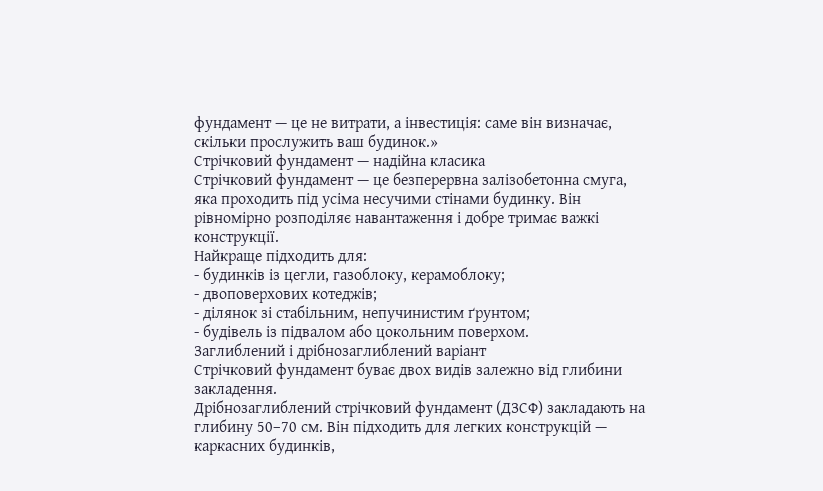фундамент — це не витрати, а інвестиція: саме він визначає, скільки прослужить ваш будинок.»
Стрічковий фундамент — надійна класика
Стрічковий фундамент — це безперервна залізобетонна смуга, яка проходить під усіма несучими стінами будинку. Він рівномірно розподіляє навантаження і добре тримає важкі конструкції.
Найкраще підходить для:
- будинків із цегли, газоблоку, керамоблоку;
- двоповерхових котеджів;
- ділянок зі стабільним, непучинистим ґрунтом;
- будівель із підвалом або цокольним поверхом.
Заглиблений і дрібнозаглиблений варіант
Стрічковий фундамент буває двох видів залежно від глибини закладення.
Дрібнозаглиблений стрічковий фундамент (ДЗСФ) закладають на глибину 50–70 см. Він підходить для легких конструкцій — каркасних будинків,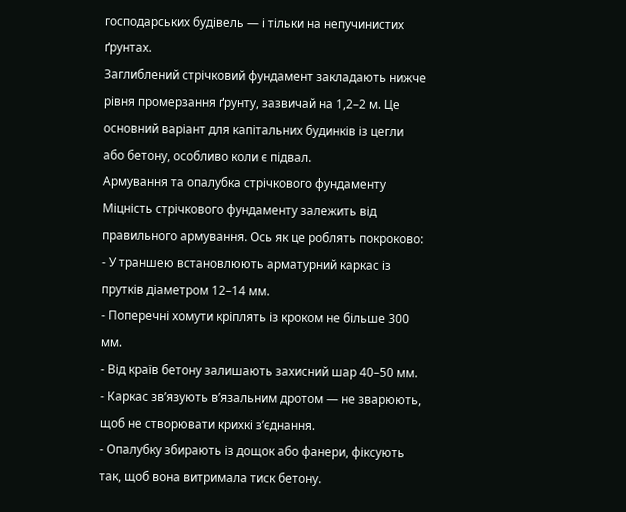господарських будівель — і тільки на непучинистих ґрунтах.
Заглиблений стрічковий фундамент закладають нижче рівня промерзання ґрунту, зазвичай на 1,2–2 м. Це основний варіант для капітальних будинків із цегли або бетону, особливо коли є підвал.
Армування та опалубка стрічкового фундаменту
Міцність стрічкового фундаменту залежить від правильного армування. Ось як це роблять покроково:
- У траншею встановлюють арматурний каркас із прутків діаметром 12–14 мм.
- Поперечні хомути кріплять із кроком не більше 300 мм.
- Від країв бетону залишають захисний шар 40–50 мм.
- Каркас зв’язують в’язальним дротом — не зварюють, щоб не створювати крихкі з’єднання.
- Опалубку збирають із дощок або фанери, фіксують так, щоб вона витримала тиск бетону.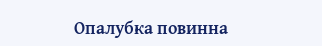Опалубка повинна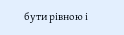бути рівною і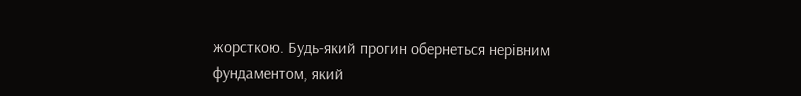жорсткою. Будь-який прогин обернеться нерівним фундаментом, який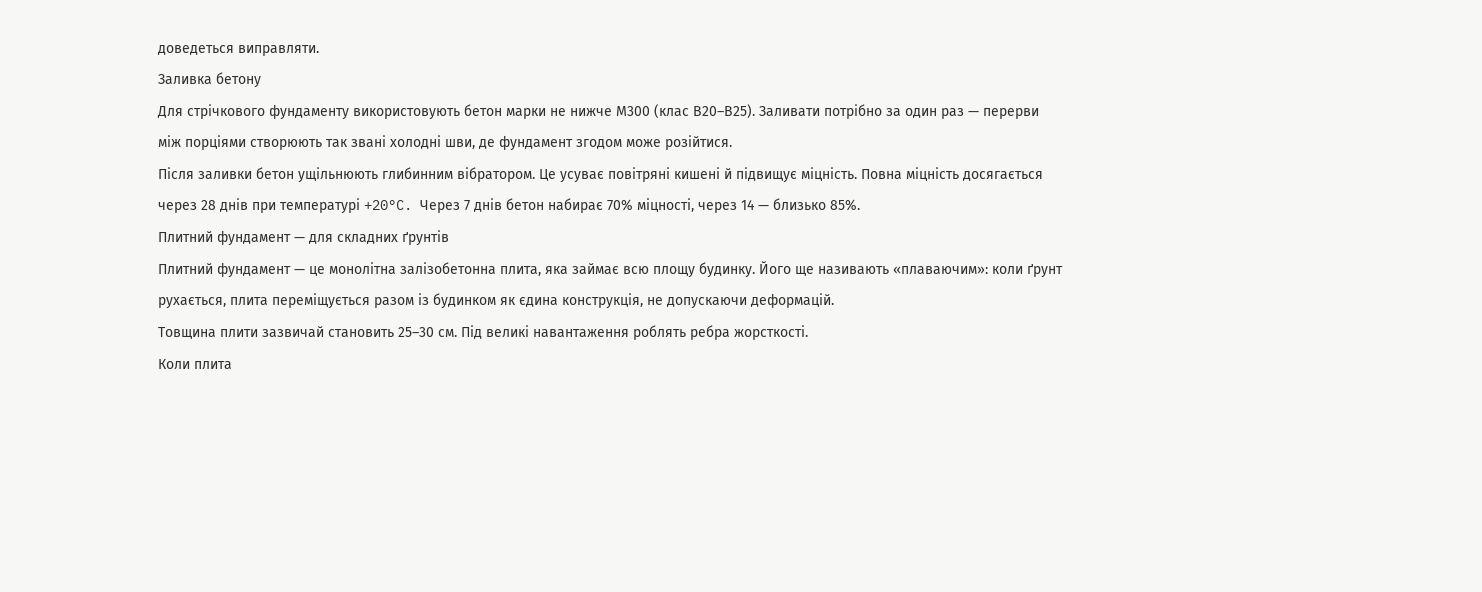доведеться виправляти.
Заливка бетону
Для стрічкового фундаменту використовують бетон марки не нижче М300 (клас В20–В25). Заливати потрібно за один раз — перерви між порціями створюють так звані холодні шви, де фундамент згодом може розійтися.
Після заливки бетон ущільнюють глибинним вібратором. Це усуває повітряні кишені й підвищує міцність. Повна міцність досягається через 28 днів при температурі +20°C. Через 7 днів бетон набирає 70% міцності, через 14 — близько 85%.
Плитний фундамент — для складних ґрунтів
Плитний фундамент — це монолітна залізобетонна плита, яка займає всю площу будинку. Його ще називають «плаваючим»: коли ґрунт рухається, плита переміщується разом із будинком як єдина конструкція, не допускаючи деформацій.
Товщина плити зазвичай становить 25–30 см. Під великі навантаження роблять ребра жорсткості.
Коли плита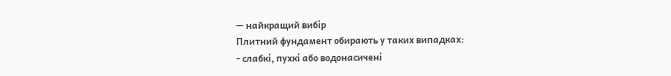— найкращий вибір
Плитний фундамент обирають у таких випадках:
- слабкі, пухкі або водонасичені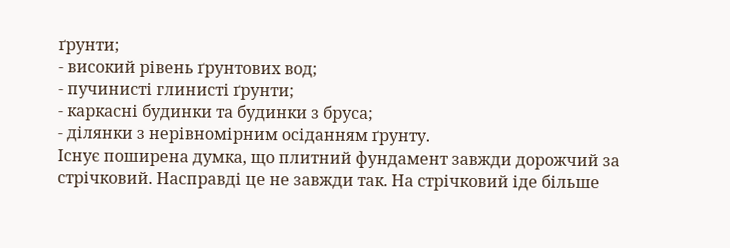ґрунти;
- високий рівень ґрунтових вод;
- пучинисті глинисті ґрунти;
- каркасні будинки та будинки з бруса;
- ділянки з нерівномірним осіданням ґрунту.
Існує поширена думка, що плитний фундамент завжди дорожчий за стрічковий. Насправді це не завжди так. На стрічковий іде більше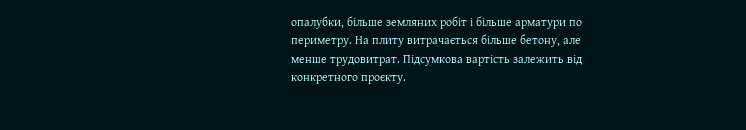опалубки, більше земляних робіт і більше арматури по периметру. На плиту витрачається більше бетону, але менше трудовитрат. Підсумкова вартість залежить від конкретного проєкту.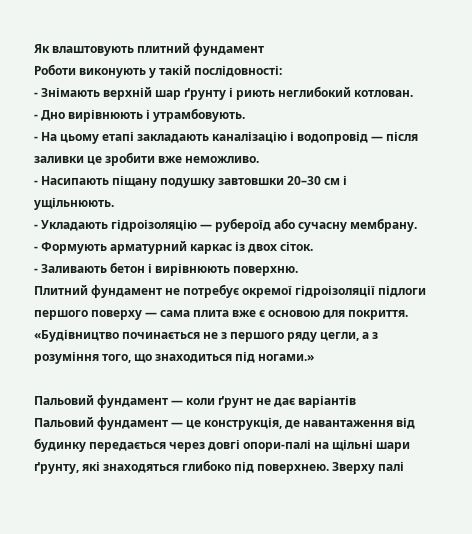Як влаштовують плитний фундамент
Роботи виконують у такій послідовності:
- Знімають верхній шар ґрунту і риють неглибокий котлован.
- Дно вирівнюють і утрамбовують.
- На цьому етапі закладають каналізацію і водопровід — після заливки це зробити вже неможливо.
- Насипають піщану подушку завтовшки 20–30 см і ущільнюють.
- Укладають гідроізоляцію — рубероїд або сучасну мембрану.
- Формують арматурний каркас із двох сіток.
- Заливають бетон і вирівнюють поверхню.
Плитний фундамент не потребує окремої гідроізоляції підлоги першого поверху — сама плита вже є основою для покриття.
«Будівництво починається не з першого ряду цегли, а з розуміння того, що знаходиться під ногами.»

Пальовий фундамент — коли ґрунт не дає варіантів
Пальовий фундамент — це конструкція, де навантаження від будинку передається через довгі опори-палі на щільні шари ґрунту, які знаходяться глибоко під поверхнею. Зверху палі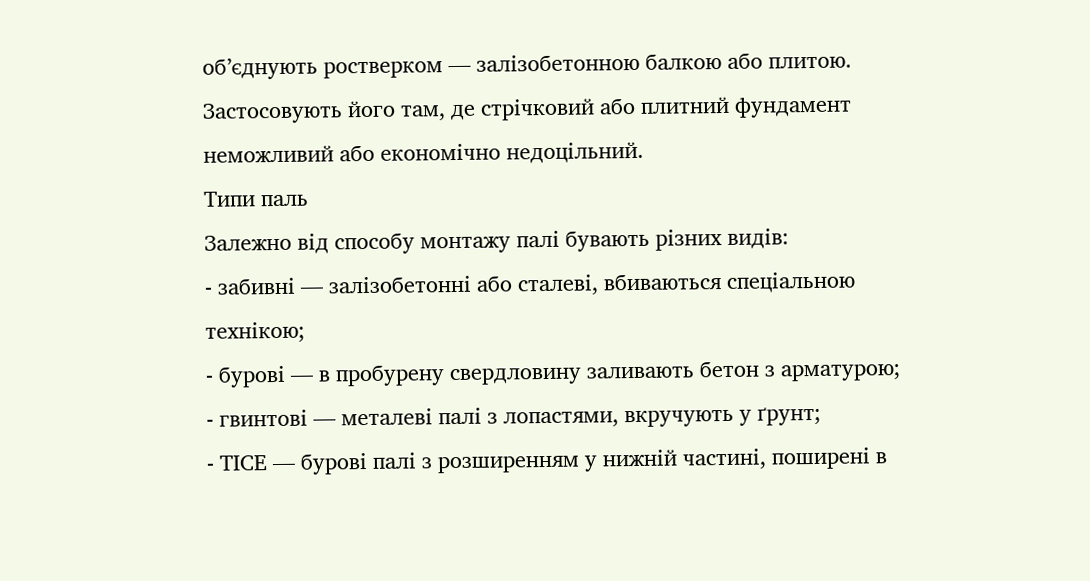об’єднують ростверком — залізобетонною балкою або плитою.
Застосовують його там, де стрічковий або плитний фундамент неможливий або економічно недоцільний.
Типи паль
Залежно від способу монтажу палі бувають різних видів:
- забивні — залізобетонні або сталеві, вбиваються спеціальною технікою;
- бурові — в пробурену свердловину заливають бетон з арматурою;
- гвинтові — металеві палі з лопастями, вкручують у ґрунт;
- ТІСЕ — бурові палі з розширенням у нижній частині, поширені в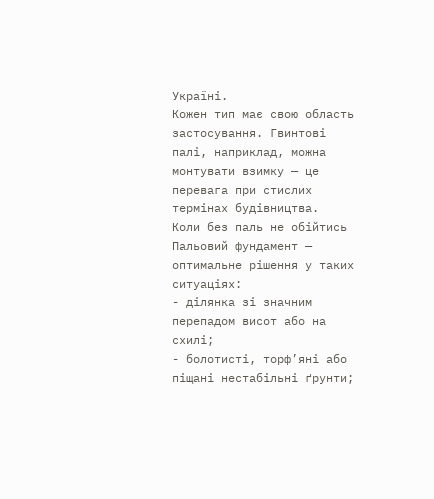Україні.
Кожен тип має свою область застосування. Гвинтові палі, наприклад, можна монтувати взимку — це перевага при стислих термінах будівництва.
Коли без паль не обійтись
Пальовий фундамент — оптимальне рішення у таких ситуаціях:
- ділянка зі значним перепадом висот або на схилі;
- болотисті, торф’яні або піщані нестабільні ґрунти;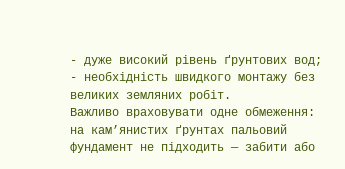- дуже високий рівень ґрунтових вод;
- необхідність швидкого монтажу без великих земляних робіт.
Важливо враховувати одне обмеження: на кам’янистих ґрунтах пальовий фундамент не підходить — забити або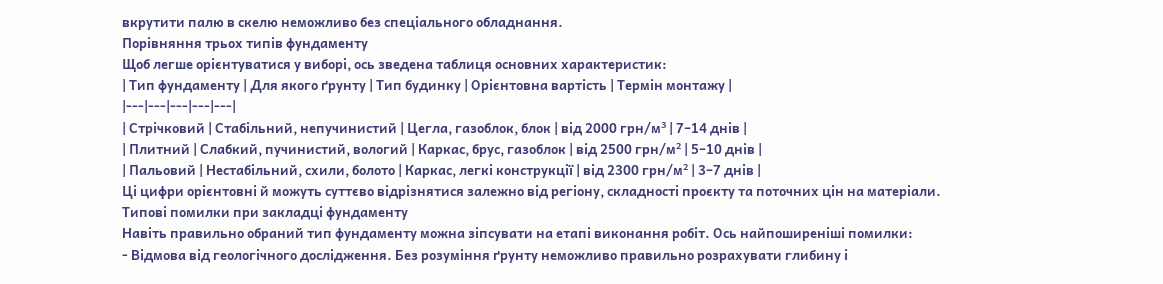вкрутити палю в скелю неможливо без спеціального обладнання.
Порівняння трьох типів фундаменту
Щоб легше орієнтуватися у виборі, ось зведена таблиця основних характеристик:
| Тип фундаменту | Для якого ґрунту | Тип будинку | Орієнтовна вартість | Термін монтажу |
|---|---|---|---|---|
| Стрічковий | Стабільний, непучинистий | Цегла, газоблок, блок | від 2000 грн/м³ | 7–14 днів |
| Плитний | Слабкий, пучинистий, вологий | Каркас, брус, газоблок | від 2500 грн/м² | 5–10 днів |
| Пальовий | Нестабільний, схили, болото | Каркас, легкі конструкції | від 2300 грн/м² | 3–7 днів |
Ці цифри орієнтовні й можуть суттєво відрізнятися залежно від регіону, складності проєкту та поточних цін на матеріали.
Типові помилки при закладці фундаменту
Навіть правильно обраний тип фундаменту можна зіпсувати на етапі виконання робіт. Ось найпоширеніші помилки:
- Відмова від геологічного дослідження. Без розуміння ґрунту неможливо правильно розрахувати глибину і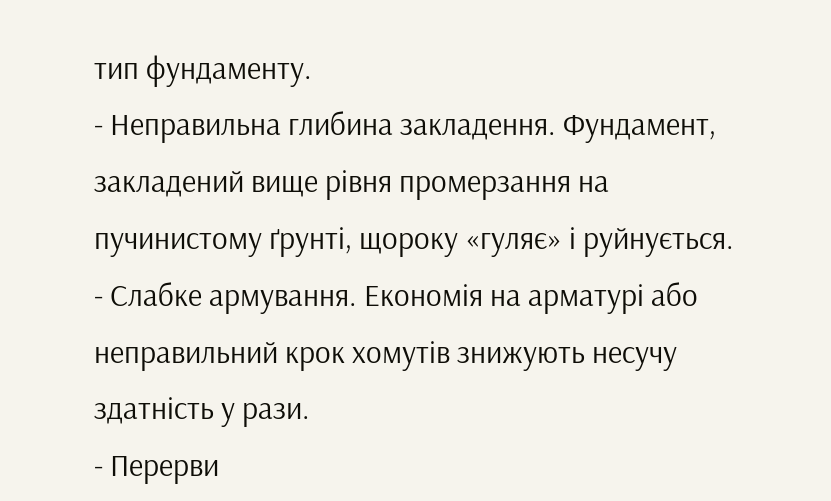тип фундаменту.
- Неправильна глибина закладення. Фундамент, закладений вище рівня промерзання на пучинистому ґрунті, щороку «гуляє» і руйнується.
- Слабке армування. Економія на арматурі або неправильний крок хомутів знижують несучу здатність у рази.
- Перерви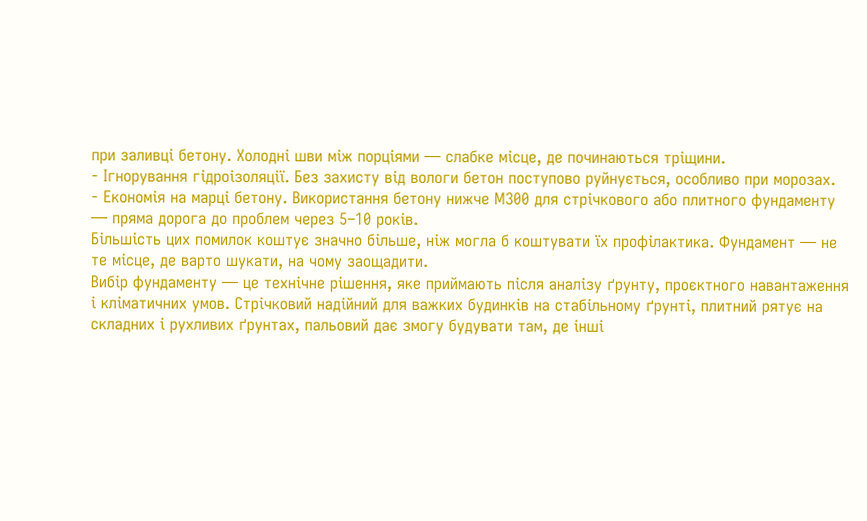при заливці бетону. Холодні шви між порціями — слабке місце, де починаються тріщини.
- Ігнорування гідроізоляції. Без захисту від вологи бетон поступово руйнується, особливо при морозах.
- Економія на марці бетону. Використання бетону нижче М300 для стрічкового або плитного фундаменту — пряма дорога до проблем через 5–10 років.
Більшість цих помилок коштує значно більше, ніж могла б коштувати їх профілактика. Фундамент — не те місце, де варто шукати, на чому заощадити.
Вибір фундаменту — це технічне рішення, яке приймають після аналізу ґрунту, проєктного навантаження і кліматичних умов. Стрічковий надійний для важких будинків на стабільному ґрунті, плитний рятує на складних і рухливих ґрунтах, пальовий дає змогу будувати там, де інші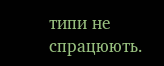типи не спрацюють.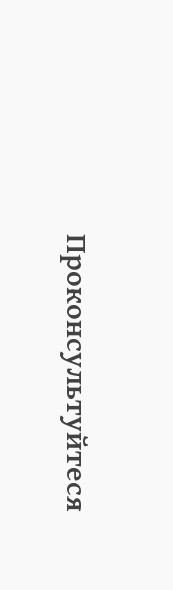Проконсультуйтеся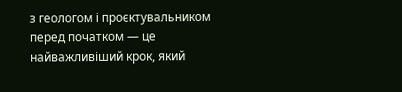з геологом і проєктувальником перед початком — це найважливіший крок, який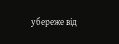убереже від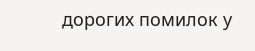дорогих помилок у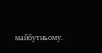майбутньому.